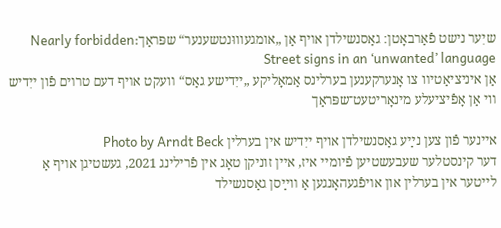שיִער נישט פֿאַרבאָטן׃ גאַסנשילדן אױף אַן „אומגעוווּנטשענער“ שפּראַךNearly forbidden: Street signs in an ‘unwanted’ language
אַן איניציאַטיװ צו אָנערקענען בערלינס אַמאָליקע „ייִדישע גאַס“ װעקט אױף דעם טרױם פֿון ייִדיש װי אַן אָפֿיציעלע מינאָריטעט־שפּראַך

איינער פֿון צען נײַע גאַסנשילדן אויף ייִדיש אין בערלין Photo by Arndt Beck
דער קינסטלער שעבעשטיען פֿיומײ איז, אײן זוניקן טאָג אין פֿרילינג 2021, געשטיגן אױף אַ לײטער אין בערלין און אױפֿגעהאָנגען אַ װײַסן גאַסנשילד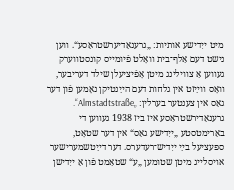מיט ייִדישע אותיות׃ „גרענאַדיערשטראַסע“. װען נישט דעם אַלף־בית װאָלט פֿיומײס קונסטװערק געװען אַ צװילינג מיטן אָפֿיציעלן שילד דעריבער, װאָס װײַזט אין גלחות דעם הײַנטיקן נאָמען פֿון דער גאַס אין צענטער בערלין׃ „Almstadtstraße“.
גרענאַדירשטראַסע איז ביז 1938 געװען די באַרימטסטע „ייִדישע גאַס“ אין דער שטאָט, ספּעציעל בײַ ייִדיש־רעדערס. דער דײַטשמערישער אױסלײג מיטן שטומען „ע“ שטאַמט פֿון אַ ייִדישן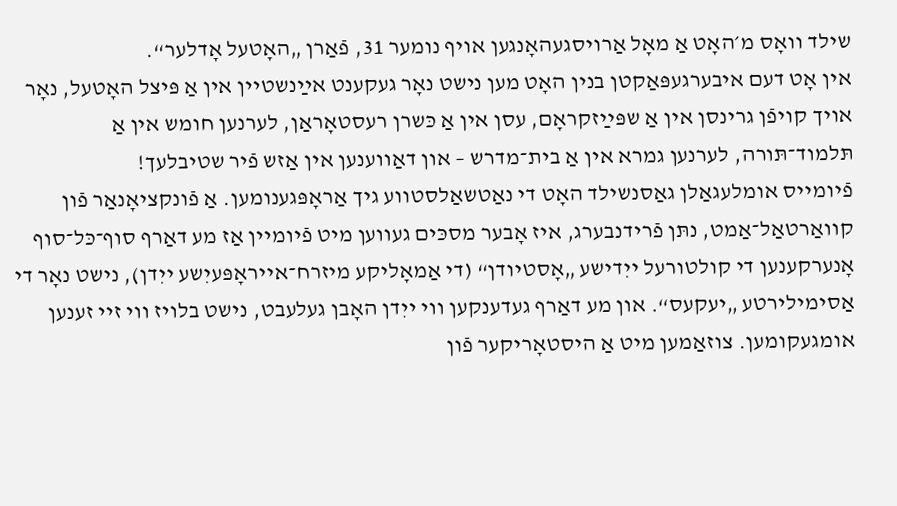שילד װאָס מ׳האָט אַ מאָל אַרױסגעהאָנגען אױף נומער 31, פֿאַרן „האָטעל אָדלער“.
אין אָט דעם איבערגעפּאַקטן בנין האָט מען נישט נאָר געקענט אײַנשטײן אין אַ פּיצל האָטעל, נאָר אױך קױפֿן גרינסן אין אַ שפּײַזקראָם, עסן אין אַ כּשרן רעסטאָראַן, לערנען חומש אין אַ תּלמוד־תּורה, לערנען גמרא אין אַ בית־מדרש – און דאַװענען אין אַזש פֿיר שטיבלעך!
פֿיומײס אומלעגאַלן גאַסנשילד האָט די נאַטשאַלסטװע גיך אַראָפּגענומען. אַ פֿונקציאָנאַר פֿון קװאַרטאַל־אַמט, נתּן פֿרידנבערג, איז אָבער מסכּים געװען מיט פֿיומיין אַז מע דאַרף סוף־כּל־סוף אָנערקענען די קולטורעל ייִדישע „אָסטיודן“ (די אַמאָליקע מיזרח־אייראָפּעיִשע ייִדן), נישט נאָר די אַסימילירטע „יעקעס“. און מע דאַרף געדענקען ווי ייִדן האָבן געלעבט, נישט בלויז ווי זיי זענען אומגעקומען. צוזאַמען מיט אַ היסטאָריקער פֿון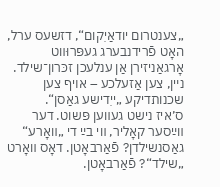„צענטרום יודאַיִקום“, דזשעס ערל, האָט פֿרידנבערג געפּרוּװט אָרגאַניזירן אַן ענלעכן זכּרון־שילד. נײן, צען אַזעלכע – אױף צען שכנותדיקע „ייִדישע גאַסן“.
ס׳איז נישט געװען פּשוט. דער װײַסער קאָליר, װי בײַ די „װאָרע“ גאַסנשילדן? פֿאַרבאָטן. דאָס װאָרט „שילד“? פֿאַרבאָטן.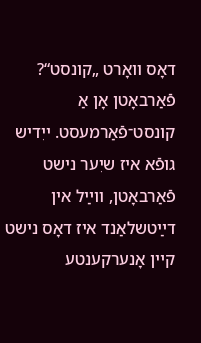דאָס װאָרט „קונסט“? פֿאַרבאָטן אָן אַ קונסט־פֿאַרמעסט. ייִדיש גופֿא איז שיִער נישט פֿאַרבאָטן, װײַל אין דײַטשלאַנד איז דאָס נישט קײן אָנערקענטע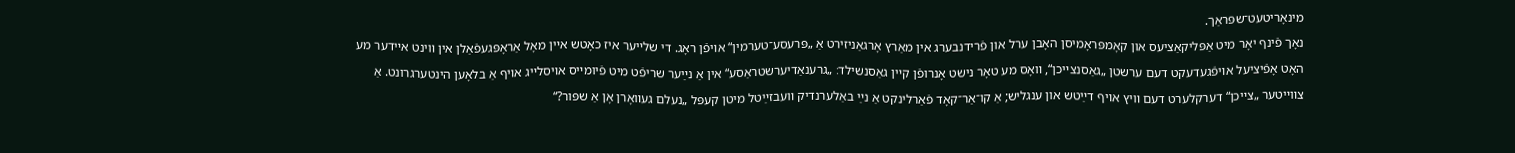מינאָריטעט־שפּראַך.
נאָך פֿינף יאָר מיט אַפּליקאַציעס און קאָמפּראָמיסן האָבן ערל און פֿרידנבערג אין מאַרץ אָרגאַניזירט אַ „פּרעסע־טערמין“ אױפֿן ראָג. די שלײער איז כאָטש אײן מאָל אַראָפּגעפֿאַלן אין װינט אײדער מע האָט אָפֿיציעל אױפֿגעדעקט דעם ערשטן „גאַסנצײכן“, װאָס מע טאָר נישט אָנרופֿן קײן גאַסנשילד׃ „גרענאַדיערשטראַסע“ אין אַ נײַער שריפֿט מיט פֿיומײס אױסלײג אױף אַ בלאָען הינטערגרונט. אַ צװײטער „צײכן“ דערקלערט דעם װיץ אױף דײַטש און ענגליש; אַ קו־אַר־קאָד פֿאַרלינקט אַ נײַ באַלערנדיק װעבזײַטל מיטן קעפּל „נעלם געװאָרן אָן אַ שפּור?“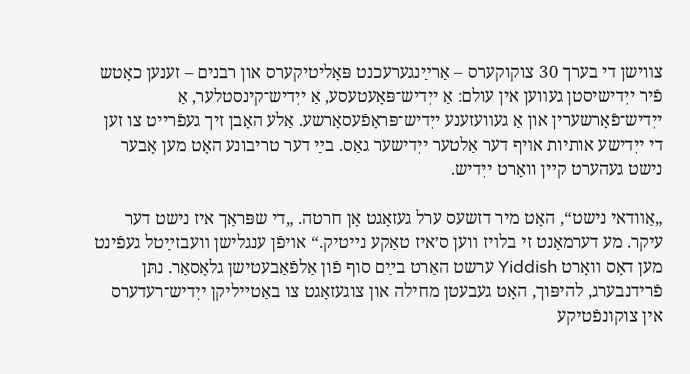צװישן די בערך 30 צוקוקערס – אַרײַנגערעכנט פּאָליטיקערס און רבנים – זענען כאָטש פֿיר ייִדישיסטן געװען אין עולם׃ אַ ייִדיש־פּאָעטעסע, אַ ייִדיש־קינסטלער, אַ ייִדיש־פֿאָרשערין און אַ געװעזענע ייִדיש־פּראָפֿעסאָרשע. אַלע האָבן זיך געפֿרייט צו זען די ייִדישע אותיות אױף דער אַלטער ייִדישער גאַס. בײַ דער טריבונע האָט מען אָבער נישט געהערט קײן וואָרט ייִדיש.

„אַװדאי נישט“, האָט מיר דזשעס ערל געזאָגט אָן חרטה. „די שפּראַך איז נישט דער עיקר. מע דערמאָנט זי בלױז װען ס׳איז טאַקע נײטיק.“ אױפֿן ענגלישן װעבזײַטל געפֿינט מען דאָס װאָרט Yiddish ערשט האַרט בײַם סוף פֿון אַלפֿאַבעטישן גלאָסאַר. נתּן פֿרידנבערג, להיפּוך, האָט געבעטן מחילה און צוגעזאָגט צו באַטײליקן ייִדיש־רעדערס אין צוקונפֿטיקע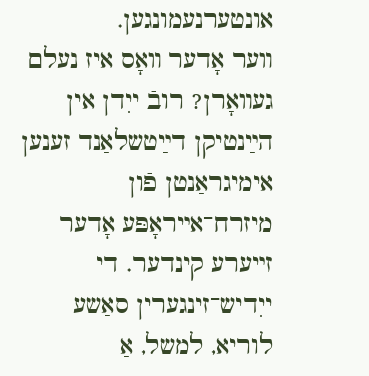אונטערנעמונגען.
װער אָדער װאָס איז נעלם געװאָרן? רובֿ ייִדן אין הײַנטיקן דײַטשלאַנד זענען אימיגראַנטן פֿון מיזרח־אײראָפּע אָדער זײערע קינדער. די ייִדיש־זינגערין סאַשע לוריא, למשל, אַ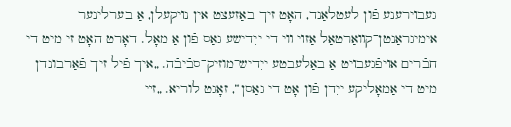געבױרענע פֿון לעטלאַנד, האָט זיך באַזעצט אין נױקעלן, אַ בערלינער אימיגראַנטן־קװאַרטאַל אַזױ װי די ייִדישע גאַס פֿון אַ מאָל. דאָרט האָט זי מיט די חבֿרים אױפֿגעבױט אַ באַלעבטע ייִדיש־מוזיק־סבֿיבֿה. „איך פֿיל זיך פֿאַרבונדן מיט די אַמאָליקע ייִדן פֿון אָט די גאַסן“, זאָגט לוריא. „זײ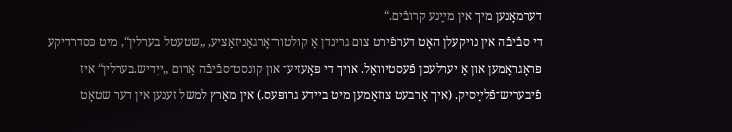דערמאָנען מיך אין מײַנע קרובֿים.“
די סבֿיבֿה אין נױקעלן האָט דערפֿירט צום גרינדן אַ קולטור־אָרגאַניזאַציע, „שטעטל בערלין“, מיט כּסדרדיקע פּראָגראַמען און אַ יערלעכן פֿעסטיװאַל. אױך די פּאָעזיע־ און קונסט־סבֿיבֿה אַרום „ייִדיש.בערלין“ איז פֿיבעריש־פֿלײַסיק. (איך אַרבעט צוזאַמען מיט בײדע גרופּעס.) אין מאַרץ למשל זענען אין דער שטאָט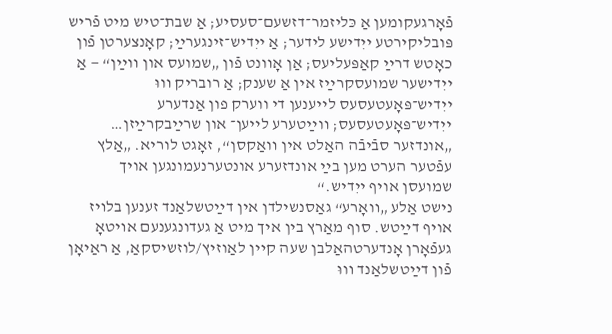פֿאָרגעקומען אַ כּליזמר־דזשעם־סעסיע; אַ שבת־טיש מיט פֿריש פּובליקירטע ייִדישע לידער; אַ ייִדיש־זינגערײַ; קאָנצערטן פֿון כאָטש דרײַ קאַפּעליעס; אַן אָװנט פֿון „שמועס און װײַן“ — אַ ייִדישער שמועסקרײַז אין אַ שענק; אַ רובריק װוּ ייִדיש־פּאָעטעסעס לײענען די ווערק פון אַנדערע ייִדיש־פּאָעטעסעס; װײַטערע לײען־ און שרײַבקרײַזן…
„אונדזער סבֿיבֿה האַלט אין װאַקסן“, זאָגט לוריא. „אַלץ עפֿטער הערט מען בײַ אונדזערע אונטערנעמונגען אויך שמועסן אויף ייִדיש.“
נישט אַלע „װאָרע“ גאַסנשילדן אין דײַטשלאַנד זענען בלױז אויף דײַטש. סוף מאַרץ בין איך מיט אַ געדונגענעם אױטאָ געפֿאָרן אָנדערטהאַלבן שעה קײן לאַוזיץ/לוזשיסקאַ, אַ ראַיאָן פֿון דײַטשלאַנד װוּ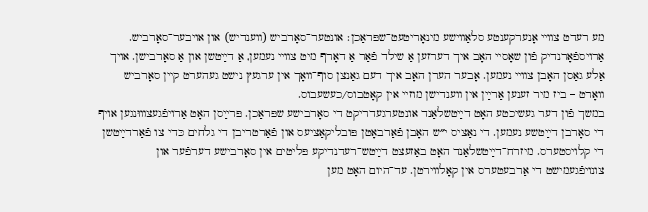מע רעדט צװײ אָנערקענטע סלאַװישע מינאָריטעט־שפּראַכן׃ אונטער־סאָרביש (װענדיש) און אױבער־סאָרביש. אַרױספֿאָרנדיק פֿון שאָסײ האָב איך דערזען אַ שילד פֿאַר אַ דאָרף מיט צװײ נעמען, אַ דײַטשן און אַ סאָרבישן. אױך אַלע גאַסן האָבן צװײ נעמען. אָבער הערן האָב איך דעם גאַנצן סוף־װאָך אין ערגעץ נישט געהערט קײן סאָרביש װאָרט – ביז מיר זענען אַרײַן אין װענדישן מוזיי אין קאָטבוס/כעשעבוס.
במשך פֿון דער געשיכטע האָט דײַטשלאַנד אונטערגעדריקט די סאָרבישע שפּראַכן. פּרײַסן האָט אַרױפֿגעצװוּנגען אױף די סאָרבן דײַטשע נעמען. די נאַציס י״ש האָבן פֿאַרבאָטן פּובליקאַציעס און פֿאַרטריבן די גלחים כּדי צו פֿאַרדײַטשן די קלױסטערס. מיזרח־דײַטשלאַנד האָט באַזעצט דײַטש־רעדנדיקע פּליטים אין סאָרבישע דערפֿער און צונױפֿגעמישט די אַרבעטערס אין קאָלװירטן. עד־היום האָט מען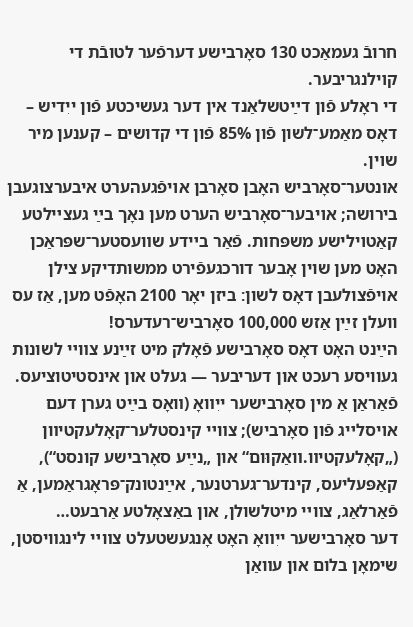חרובֿ געמאַכט 130 סאָרבישע דערפֿער לטובֿת די קױלנגריבער.
די ראָלע פֿון דײַטשלאַנד אין דער געשיכטע פֿון ייִדיש – דאָס מאַמע־לשון פֿון 85% פֿון די קדושים – קענען מיר שױן.
אונטער־סאָרביש האָבן סאָרבן אױפֿגעהערט איבערצוגעבן בירושה; אױבער־סאָרביש הערט מען נאָך בײַ געצײלטע קאַטױלישע משפּחות. פֿאַר בײדע שװעסטער־שפּראַכן האָט מען שוין אָבער דורכגעפֿירט ממשותדיקע צילן אויפֿצולעבן דאָס לשון׃ ביזן יאָר 2100 האָפֿט מען, אַז עס וועלן זײַן אַזש 100,000 סאָרביש־רעדערס!
הײַנט האָט דאָס סאָרבישע פֿאָלק מיט זײַנע צװײ לשונות געוויסע רעכט און דעריבער — געלט און אינסטיטוציעס. פֿאַראַן אַ מין סאָרבישער ייִװאָ (װאָס בײַט גערן דעם אױסלײג פֿון סאָרביש); צװײ קינסטלער־קאָלעקטיװן („קאָלעקטיװ.װאַקוּום“ און „נײַע סאָרבישע קונסט“), קאַפּעליעס, קינדער־גערטנער, אײַנטונק־פּראָגראַמען, אַ פֿאַרלאַג, צװײ מיטלשולן, און באַצאָלטע אַרבעט…
דער סאָרבישער ייִװאָ האָט אָנגעשטעלט צװײ לינגװיסטן, שימאָן בלום און עװאַן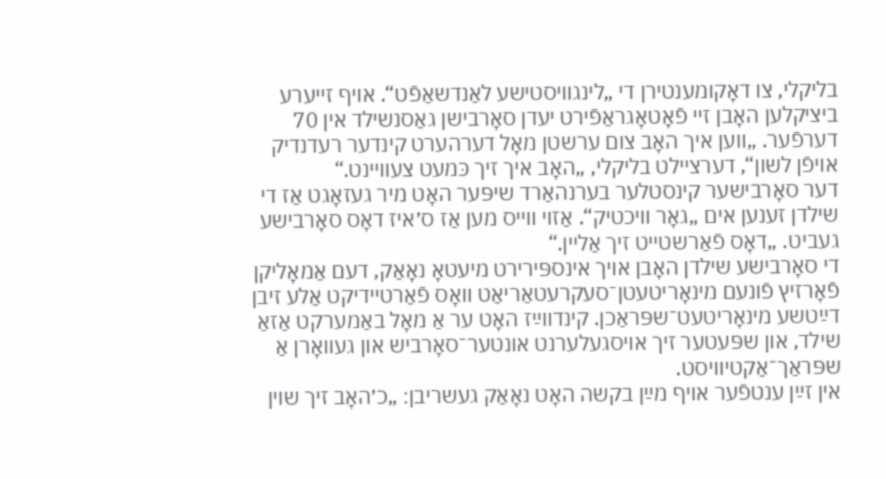בליקלי, צו דאָקומענטירן די „לינגװיסטישע לאַנדשאַפֿט“. אױף זײערע ביציקלען האָבן זײ פֿאָטאָגראַפֿירט יעדן סאָרבישן גאַסנשילד אין 70 דערפֿער. „װען איך האָב צום ערשטן מאָל דערהערט קינדער רעדנדיק אױפֿן לשון“, דערצײלט בליקלי, „האָב איך זיך כּמעט צעװײנט.“
דער סאָרבישער קינסטלער בערנהאַרד שיפּער האָט מיר געזאָגט אַז די שילדן זענען אים „גאָר װיכטיק“. אַזױ װײס מען אַז ס׳איז דאָס סאָרבישע געביט. „דאָס פֿאַרשטײט זיך אַלײן.“
די סאָרבישע שילדן האָבן אױך אינספּירירט מיעטאָ נאָאַק, דעם אַמאָליקן פֿאָרזיץ פֿונעם מינאָריטעטן־סעקרעטאַריאַט װאָס פֿאַרטײדיקט אַלע זיבן דײַטשע מינאָריטעט־שפּראַכן. קינדװײַז האָט ער אַ מאָל באַמערקט אַזאַ שילד, און שפּעטער זיך אױסגעלערנט אונטער־סאָרביש און געװאָרן אַ שפּראַך־אַקטיװיסט.
אין זײַן ענטפֿער אױף מײַן בקשה האָט נאָאַק געשריבן׃ „כ׳האָב זיך שױן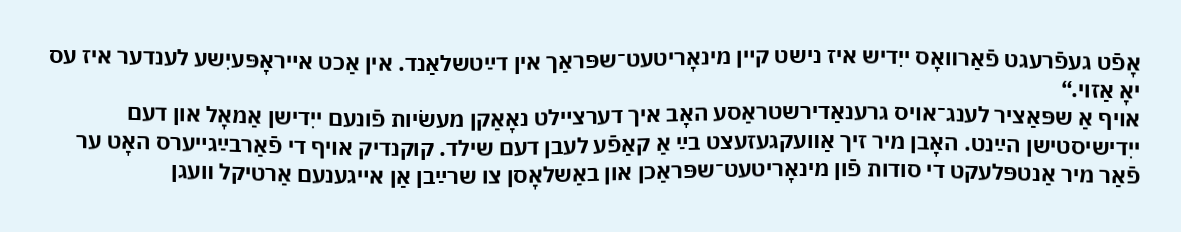אָפֿט געפֿרעגט פֿאַרװאָס ייִדיש איז נישט קײן מינאָריטעט־שפּראַך אין דײַטשלאַנד. אין אַכט אײראָפּעיִשע לענדער איז עס יאָ אַזוי.“
אױף אַ שפּאַציר לענג־אױס גרענאַדירשטראַסע האָב איך דערצײלט נאָאַקן מעשׂיות פֿונעם ייִדישן אַמאָל און דעם ייִדישיסטישן הײַנט. האָבן מיר זיך אַװעקגעזעצט בײַ אַ קאַפֿע לעבן דעם שילד. קוקנדיק אױף די פֿאַרבײַגײערס האָט ער פֿאַר מיר אַנטפּלעקט די סודות פֿון מינאָריטעט־שפּראַכן און באַשלאָסן צו שרײַבן אַן אײגענעם אַרטיקל װעגן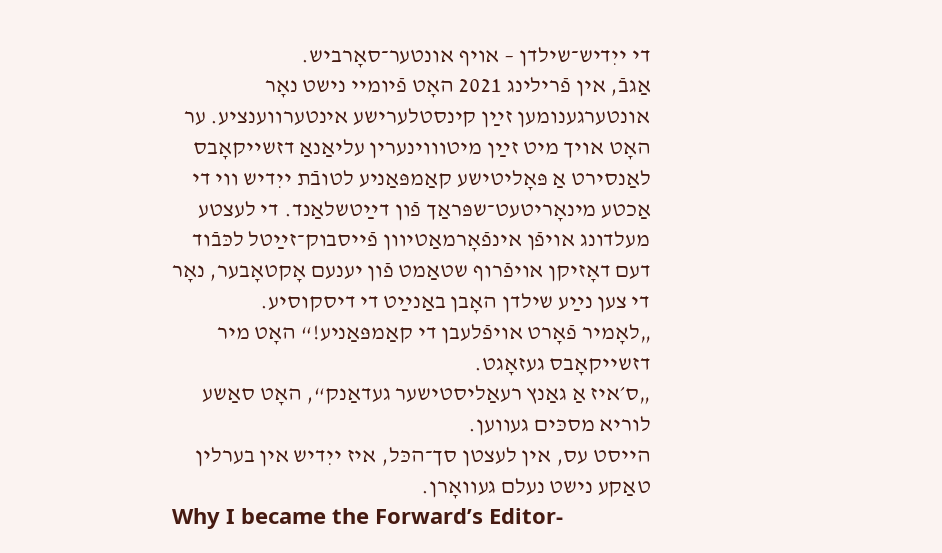די ייִדיש־שילדן – אױף אונטער־סאָרביש.
אַגבֿ, אין פֿרילינג 2021 האָט פֿיומײ נישט נאָר אונטערגענומען זײַן קינסטלערישע אינטערװענציע. ער האָט אױך מיט זײַן מיטװױנערין עליאַנאַ דזשײקאָבס לאַנסירט אַ פּאָליטישע קאַמפּאַניע לטובֿת ייִדיש װי די אַכטע מינאָריטעט־שפּראַך פֿון דײַטשלאַנד. די לעצטע מעלדונג אויפֿן אינפֿאָרמאַטיװן פֿייסבוק־זײַטל לכּבֿוד דעם דאָזיקן אויפֿרוף שטאַמט פֿון יענעם אָקטאָבער, נאָר די צען נײַע שילדן האָבן באַנײַט די דיסקוסיע.
„לאָמיר פֿאָרט אויפֿלעבן די קאַמפּאַניע!“ האָט מיר דזשייקאָבס געזאָגט.
„ס׳איז אַ גאַנץ רעאַליסטישער געדאַנק“, האָט סאַשע לוריא מסכּים געווען.
הייסט עס, אין לעצטן סך־הכּל, איז ייִדיש אין בערלין טאַקע נישט נעלם געװאָרן.
Why I became the Forward’s Editor-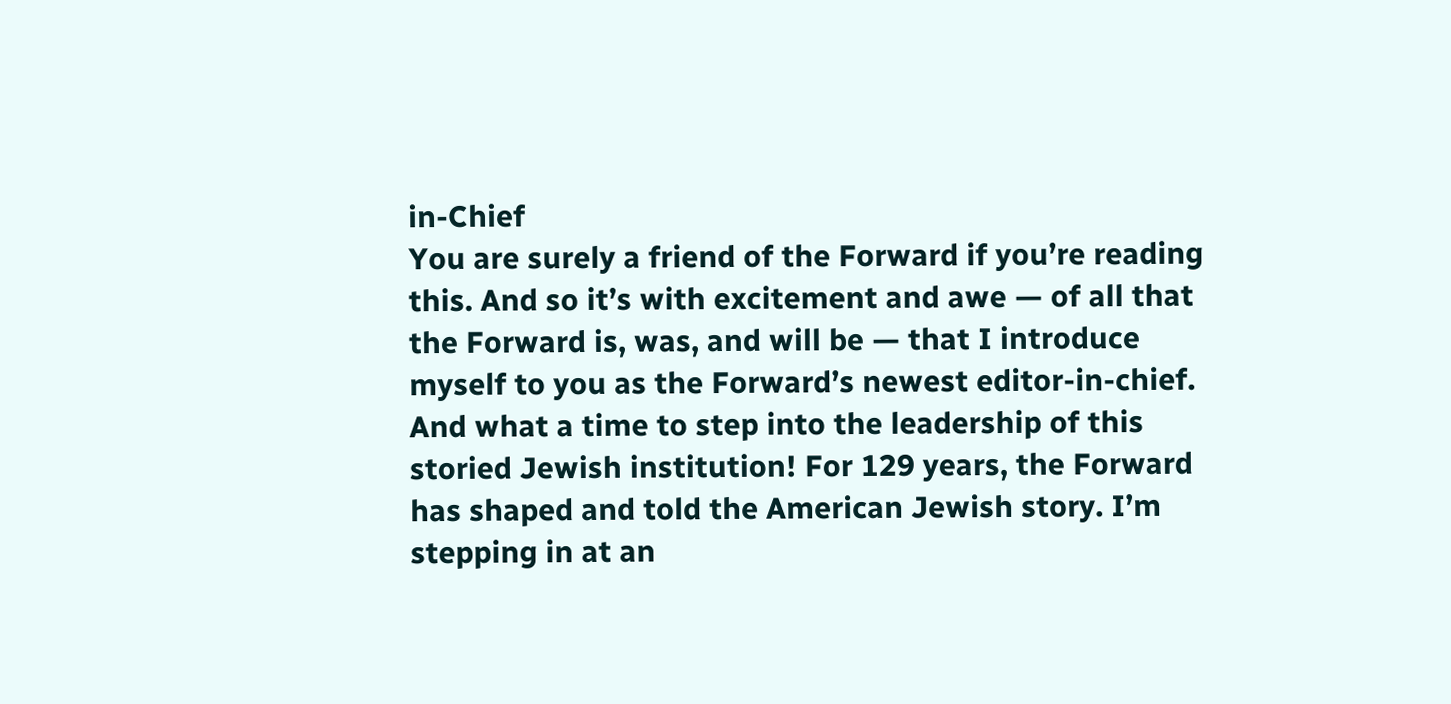in-Chief
You are surely a friend of the Forward if you’re reading this. And so it’s with excitement and awe — of all that the Forward is, was, and will be — that I introduce myself to you as the Forward’s newest editor-in-chief.
And what a time to step into the leadership of this storied Jewish institution! For 129 years, the Forward has shaped and told the American Jewish story. I’m stepping in at an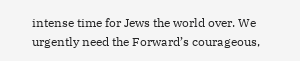intense time for Jews the world over. We urgently need the Forward’s courageous,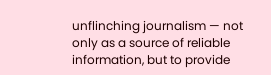unflinching journalism — not only as a source of reliable information, but to provide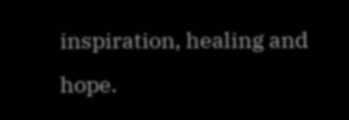inspiration, healing and hope.